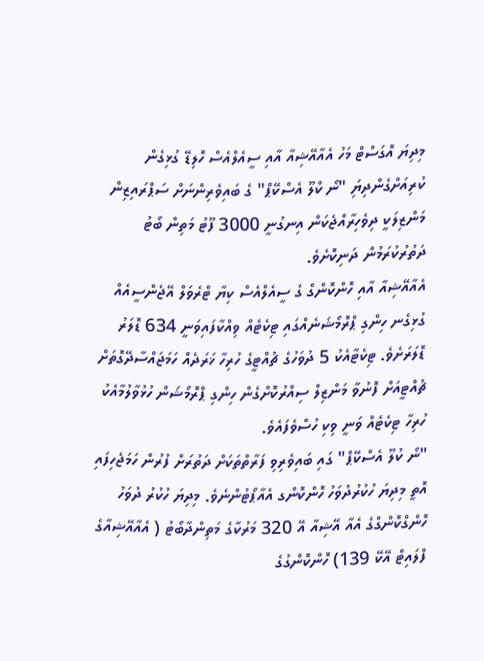މިދިޔަ އޮގަސްޓް މަހު އެއާއޭޝިއާ އާއި ސީއެލްއެސް ހޮލިޑޭ ގުޅިގެން ކުރިއަށްގެންދިޔަި "ނޯ ކްލޫ އެސްކޭޕް" ގެ ބައިވެރިންނަށް ސަޕްރައިޒިން މަންޒިލަކީ ދިވެހިރާއްޖެކަން އިނގުނީ 3000 ފޫޓު މަތިން ބޯޓު ދަތުރުކުރަމުން ދަނިކޮށެވެ.
އެއާއޭޝިއާ އާއި ހޮންކޮންގް ގެ ސީއެލްއެސް ކިޔާ ޓްރެވަލް އޭޖެންސީއެއް ގުޅިގެނ ހިންގި ޕްރޮމޯޝަނެއްގައި ޓިކެޓެއް ވިއްކާފައިވަނީ 634 ޑޮލަރު ޑޮލަރަށެވެ. ޓިކެޓާއެކު 5 ދުވަހުގެ ޗުއްޓީގެ ހުރިހާ ޚަރަދެއް ހަމަޖައްސާދޭގޮތަށް ޗުއްޓީއަށް ފޮނުވާ މަންޒިލް ސިއްރުކޮށްގެން ހިންގި ޕްރޮމޯޝަން ހުޅުވާލުމާއެކު ހުރިހާ ޓިކެޓެއް ވަނީ ވިކި ހުސްވެފައެވެ.
"ނޯ ކުލޫ އެސްކޭޕް" ގައި ބައިވެރިވި ފަރާތްތަކަށް ދަތުރަށް ފުރުން ހަމަޖެހިފައި އޮތީ މިދިޔަ ހުކުރުދުވަހު ހޮންކޮންގ އެއާޕޯޓުންނެވެ. މިދިޔަ ހުކުރު ދުވަހު ހޮންގްކޮންގްގެ އެއާ އޭޝިއާ އޭ 320 މަރުކާގެ މަތިންދާބޯޓު ( އެއާއޭޝިއާގެ ފްލައިޓް އޭކޭ 139) ހޮންކޮންގުގެ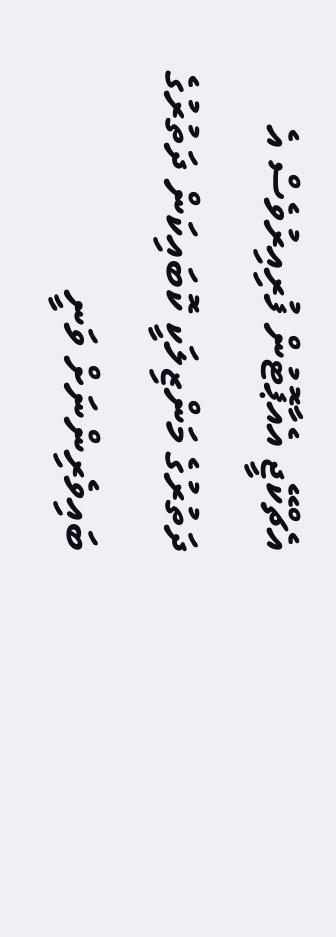އެޗްކޭޖީ އެއާޕޮޓުން ފުރިއިރުވެސް އެ ދަތުރުގެ މަންޒިލަކީ ކޮބައިކަން ދަތުރުގެ ބައިވެރިންނަށް ވަނީ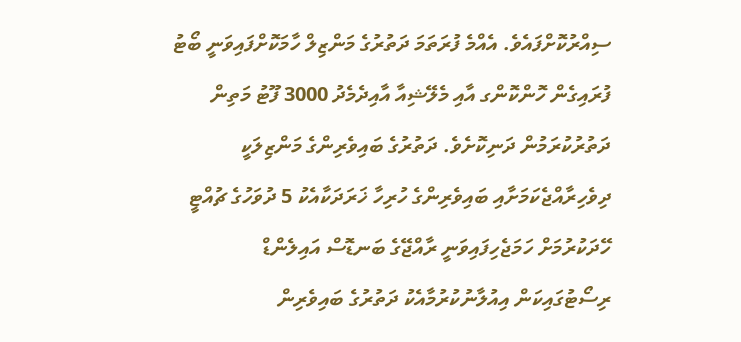ސިއްރުކޮށްފައެވެ. އެއްމެ ފުރަތަމަ ދަތުރުގެ މަންޒިލް ހާމަކޮށްފައިވަނީ ބޯޓު ފުރައިގެން ހޮންކޮންގ އާއި މެލޭޝިއާ އާއިދެމެދު 3000 ފޫޓު މަތިން ދަތުރުކުރަމުން ދަނިކޮށެވެ. ދަތުރުގެ ބައިވެރިންގެ މަންޒިލަކީ ދިވެހިރާއްޖެކަމަށާއި ބައިވެރިންގެ ހުރިހާ ޚަރަދަކާއެކު 5 ދުވަހުގެ ޗުއްޓީ ހޭދަކުރުމަށް ހަމަޖެހިފައިވަނީ ރާއްޖޭގެ ބަނޑޮސް އައިލެންޑް ރިސޯޓުގައިކަން އިއުލާނުކުރުމާއެކު ދަތުރުގެ ބައިވެރިން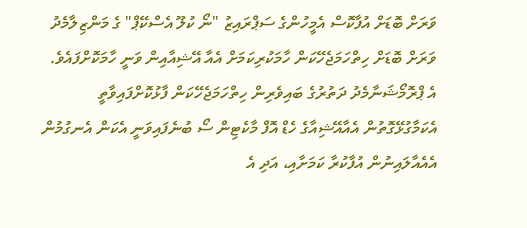ވަރަށް ބޮޑަށް އުފާކޮސް އެމީހުންގެ ސަޕްރައިޒު "ނޯ ކުލޫ އެސްކޭޕް" ގެ މަންޒިލާމެދު ވަރަށް ބޮޑަށް ހިތްހަމަޖެހޭކަން ހާމަކުރިކަމަށް އެއާ އޭޝިއާއިން ވަނީ ހާމަކޮށްފައެވެ.
އެ ޕްރޮމޯޝަނާމެދު ދަތުރުގެ ބައިވެރިން ހިތްހަމަޖެހޭކަން ފާޅުކޮށްފައިވާތީ އެކަމާގުޅޭގޮތުން އެއާއޭޝިއާގެ ހެޑް އޮފް މާކެޓިން ސޯ ބުނެފައިވަނީ އެކަން އެނގުމުން އެއެއާލައިނުން އުފާކުރާ ކަމަށާއި، އަދި އެ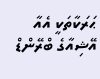ޙަރަކާތަކީ އެއާ އޭޝިއާގެ ބްރޭންޑް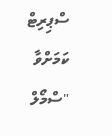ސްޕިރިޓް ކަމަށްވާ "ސްމޯލް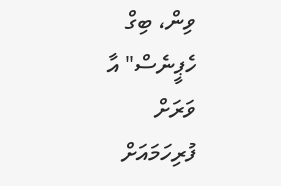ވިން، ބިގް ހެޕީނެސް" އާ ވަރަށް ފުރިހަމައަށް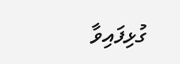ގުޅިފައިވާ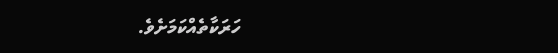ހަރަކާތެއްކަމަށެވެ.